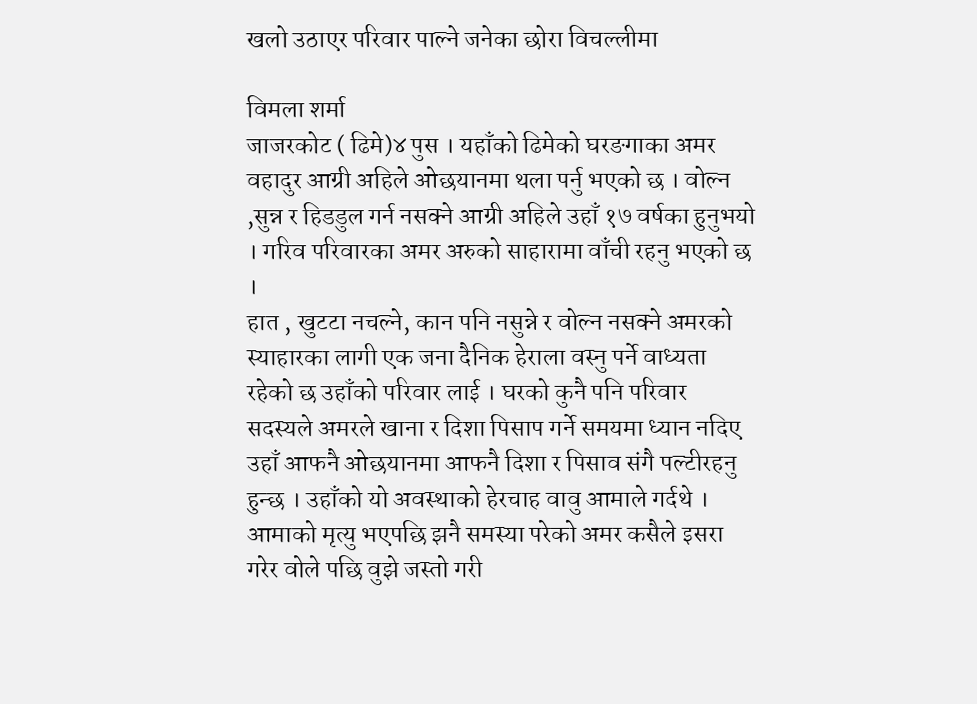खलो उठाएर परिवार पाल्ने जनेका छोरा विचल्लीमा

विमला शर्मा
जाजरकोट ( ढिमे)४ पुस । यहाँको ढिमेको घरङगाका अमर वहादुर आग्री अहिले ओछयानमा थला पर्नु भएको छ । वोल्न ,सुन्न र हिडडुल गर्न नसक्ने आग्री अहिले उहाँ १७ वर्षका हुनुभयो । गरिव परिवारका अमर अरुको साहारामा वाँची रहनु भएको छ ।
हात , खुटटा नचल्ने, कान पनि नसुन्ने र वोल्न नसक्ने अमरको स्याहारका लागी एक जना दैनिक हेराला वस्नु पर्ने वाध्यता रहेको छ उहाँको परिवार लाई । घरको कुनै पनि परिवार सदस्यले अमरले खाना र दिशा पिसाप गर्ने समयमा ध्यान नदिए उहाँ आफनै ओछयानमा आफनै दिशा र पिसाव संगै पल्टीरहनु हुन्छ । उहाँको यो अवस्थाको हेरचाह वावु आमाले गर्दथे । आमाको मृत्यु भएपछि झनै समस्या परेको अमर कसैले इसरा गरेर वोले पछि वुझे जस्तो गरी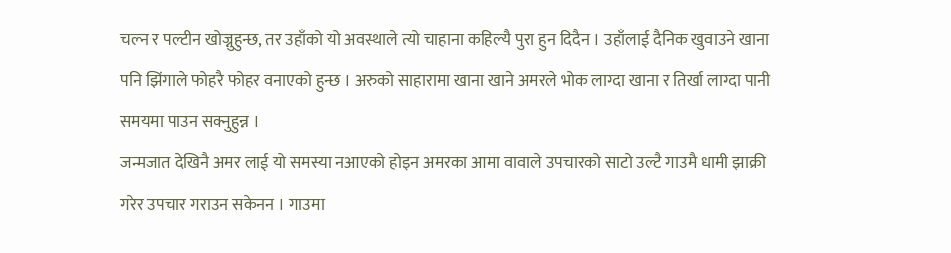चल्न र पल्टीन खोज्नुहुन्छ, तर उहाँको यो अवस्थाले त्यो चाहाना कहिल्यै पुरा हुन दिदैन । उहाँलाई दैनिक खुवाउने खाना पनि झिंगाले फोहरै फोहर वनाएको हुन्छ । अरुको साहारामा खाना खाने अमरले भोक लाग्दा खाना र तिर्खा लाग्दा पानी समयमा पाउन सक्नुहुन्न ।
जन्मजात देखिनै अमर लाई यो समस्या नआएको होइन अमरका आमा वावाले उपचारको साटो उल्टै गाउमै धामी झाक्री गरेर उपचार गराउन सकेनन । गाउमा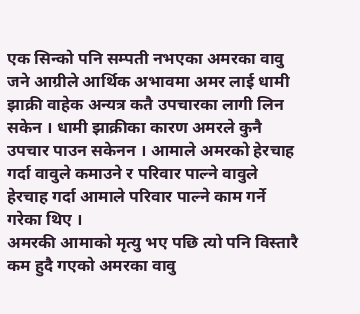एक सिन्को पनि सम्पती नभएका अमरका वावु जने आग्रीले आर्थिक अभावमा अमर लाई धामी झाक्री वाहेक अन्यत्र कतै उपचारका लागी लिन सकेन । धामी झाक्रीका कारण अमरले कुनै उपचार पाउन सकेनन । आमाले अमरको हेरचाह गर्दा वावुले कमाउने र परिवार पाल्ने वावुले हेरचाह गर्दा आमाले परिवार पाल्ने काम गर्ने गरेका थिए ।
अमरकी आमाको मृत्यु भए पछि त्यो पनि विस्तारै कम हुदै गएको अमरका वावु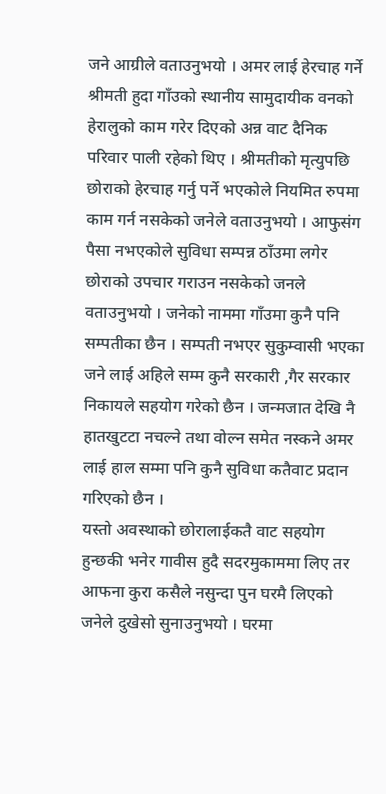जने आग्रीले वताउनुभयो । अमर लाई हेरचाह गर्ने श्रीमती हुदा गाँउको स्थानीय सामुदायीक वनको हेरालुको काम गरेर दिएको अन्न वाट दैनिक परिवार पाली रहेको थिए । श्रीमतीको मृत्युपछि छोराको हेरचाह गर्नु पर्ने भएकोले नियमित रुपमा काम गर्न नसकेको जनेले वताउनुभयो । आफुसंग पैसा नभएकोले सुविधा सम्पन्न ठाँउमा लगेर छोराको उपचार गराउन नसकेको जनले वताउनुभयो । जनेको नाममा गाँउमा कुनै पनि सम्पतीका छैन । सम्पती नभएर सुकुम्वासी भएका जने लाई अहिले सम्म कुनै सरकारी ,गैर सरकार निकायले सहयोग गरेको छैन । जन्मजात देखि नै हातखुटटा नचल्ने तथा वोल्न समेत नस्कने अमर लाई हाल सम्मा पनि कुनै सुविधा कतैवाट प्रदान गरिएको छैन ।
यस्तो अवस्थाको छोरालाईकतै वाट सहयोग हुन्छकी भनेर गावीस हुदै सदरमुकाममा लिए तर आफना कुरा कसैले नसुन्दा पुन घरमै लिएको जनेले दुखेसो सुनाउनुभयो । घरमा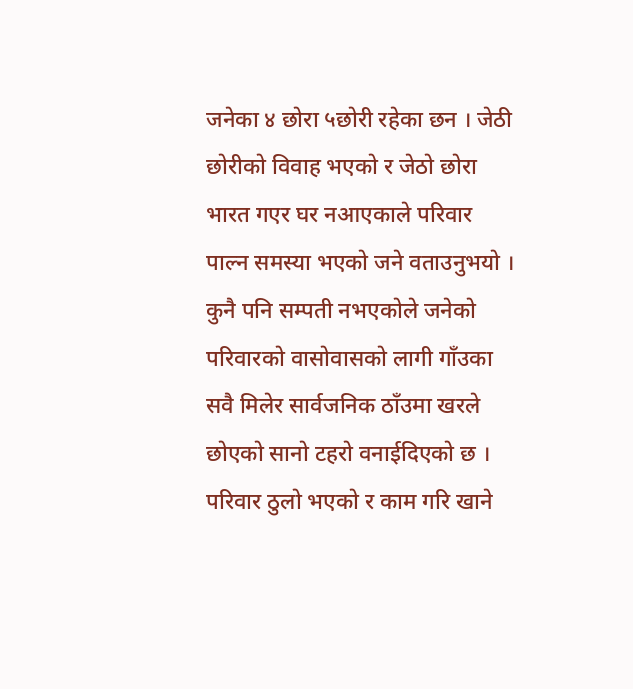जनेका ४ छोरा ५छोरी रहेका छन । जेठी छोरीको विवाह भएको र जेठो छोरा भारत गएर घर नआएकाले परिवार पाल्न समस्या भएको जने वताउनुभयो । कुनै पनि सम्पती नभएकोले जनेको परिवारको वासोवासको लागी गाँउका सवै मिलेर सार्वजनिक ठाँउमा खरले छोएको सानो टहरो वनाईदिएको छ । परिवार ठुलो भएको र काम गरि खाने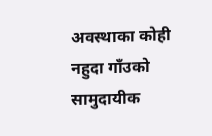अवस्थाका कोही नहुदा गाँउको सामुदायीक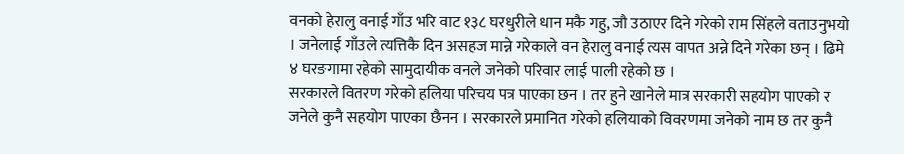वनको हेरालु वनाई गाँउ भरि वाट १३८ घरधुरीले धान मकै गहु, जौ उठाएर दिने गरेको राम सिंहले वताउनुभयो । जनेलाई गाँउले त्यत्तिकै दिन असहज मान्ने गरेकाले वन हेरालु वनाई त्यस वापत अन्ने दिने गरेका छन् । ढिमे ४ घरङगामा रहेको सामुदायीक वनले जनेको परिवार लाई पाली रहेको छ ।
सरकारले वितरण गरेको हलिया परिचय पत्र पाएका छन । तर हुने खानेले मात्र सरकारी सहयोग पाएको र जनेले कुनै सहयोग पाएका छैनन । सरकारले प्रमानित गरेको हलियाको विवरणमा जनेको नाम छ तर कुनै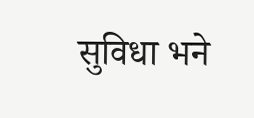सुविधा भने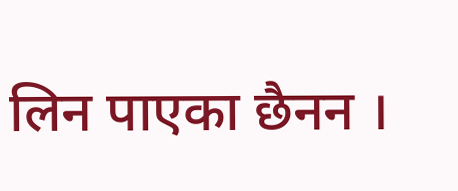लिन पाएका छैनन ।